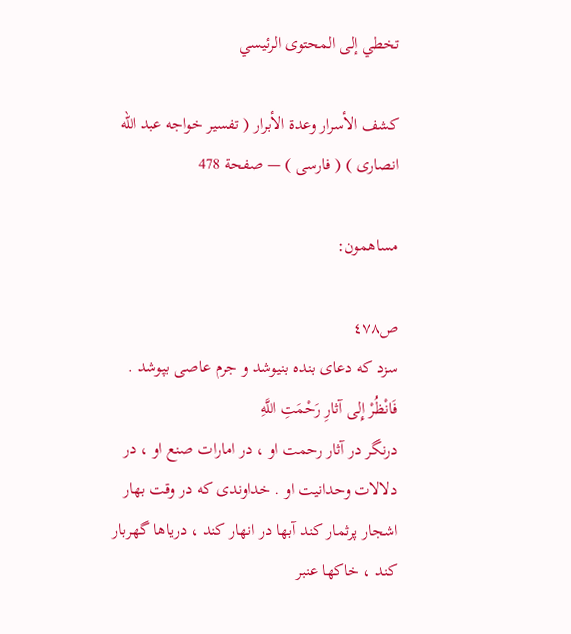تخطي إلى المحتوى الرئيسي

كشف الأسرار وعدة الأبرار ( تفسير خواجه عبد الله انصارى ) ( فارسى ) — صفحة 478

مساهمون:

ص٤٧٨
سزد كه دعاى بنده بنيوشد و جرم عاصى بپوشد .
فَانْظُرْ إِلى آثارِ رَحْمَتِ اللَّهِ
درنگر در آثار رحمت او ، در امارات صنع او ، در دلالات وحدانيت او . خداوندى كه در وقت بهار اشجار پرثمار كند آبها در انهار كند ، درياها گهربار كند ، خاكها عنبر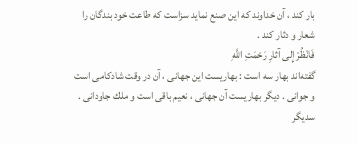بار كند ، آن خداوند كه اين صنع نمايد سزاست كه طاعت خود بندگان را شعار و دثار كند .
فَانْظُرْ إِلى آثارِ رَحْمَتِ اللَّهِ
گفته‌اند بهار سه است : بهاريست اين جهانى ، آن در وقت شادكامى است و جوانى . ديگر بهاريست آن جهانى ، نعيم باقى است و ملك جاودانى . سديگر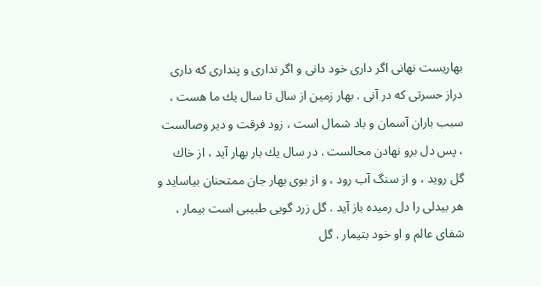بهاريست نهانى اگر دارى خود دانى و اگر ندارى و پندارى كه دارى دراز حسرتى كه در آنى . بهار زمين از سال تا سال يك ما هست ، سبب باران آسمان و باد شمال است ، زود فرقت و دير وصالست ، پس دل برو نهادن محالست . در سال يك بار بهار آيد ، از خاك گل رويد ، و از سنگ آب رود ، و از بوى بهار جان ممتحنان بياسايد و هر بيدلى را دل رميده باز آيد . گل زرد گويى طبيبى است بيمار ، شفاى عالم و او خود بتيمار . گل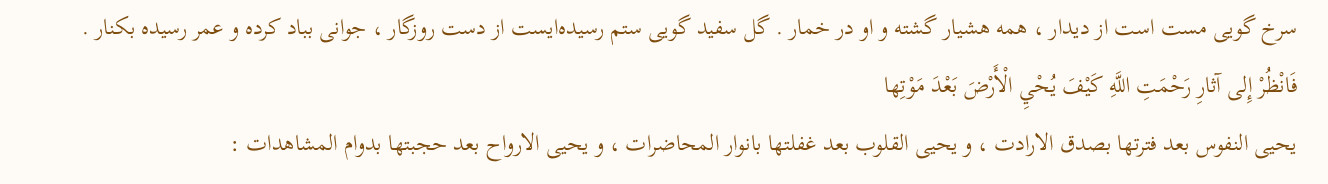سرخ گويى مست است از ديدار ، همه هشيار گشته و او در خمار . گل سفيد گويى ستم رسيده‌ايست از دست روزگار ، جوانى بباد كرده و عمر رسيده بكنار .
فَانْظُرْ إِلى آثارِ رَحْمَتِ اللَّهِ كَيْفَ يُحْيِ الْأَرْضَ بَعْدَ مَوْتِها
يحيى النفوس بعد فترتها بصدق الارادت ، و يحيى القلوب بعد غفلتها بانوار المحاضرات ، و يحيى الارواح بعد حجبتها بدوام المشاهدات :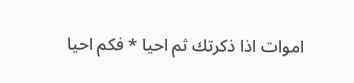اموات اذا ذكرتك ثم احيا * فكم احيا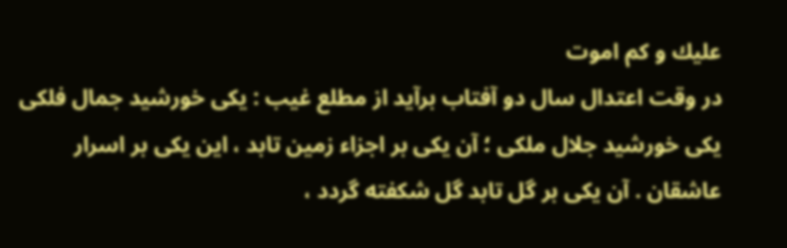عليك و كم اموت
در وقت اعتدال سال دو آفتاب برآيد از مطلع غيب : يكى خورشيد جمال فلكى يكى خورشيد جلال ملكى ؛ آن يكى بر اجزاء زمين تابد ، اين يكى بر اسرار عاشقان . آن يكى بر گل تابد گل شكفته گردد ،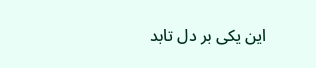اين يكى بر دل تابد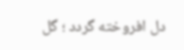دل افروخته گردد ؛ گل